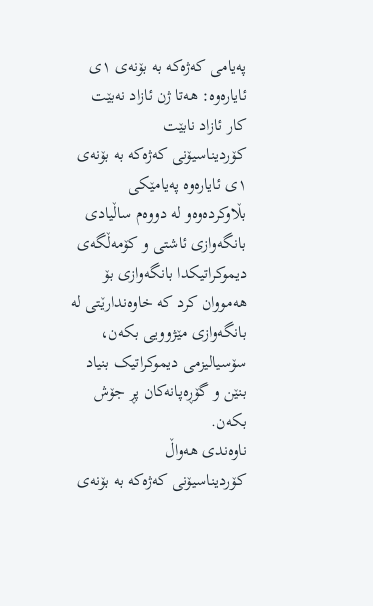پەیامی کەژەکە بە بۆنەی ١ی ئایارەوە: هەتا ژن ئازاد نەبێت کار ئازاد نابێت
کۆردیناسیۆنی کەژەکە بە بۆنەی ١ی ئایارەوە پەیامێکی بڵاوکردەوەو لە دووەم ساڵیادی بانگەوازی ئاشتی و کۆمەڵگەی دیموکراتیکدا بانگەوازی بۆ هەمووان کرد کە خاوەندارێتی لە بانگەوازی مێژوویی بکەن، سۆسیالیزمی دیموکراتیک بنیاد بنێن و گۆڕەپانەکان پڕ جۆش بکەن.
ناوەندی هەواڵ
کۆردیناسیۆنی کەژەکە بە بۆنەی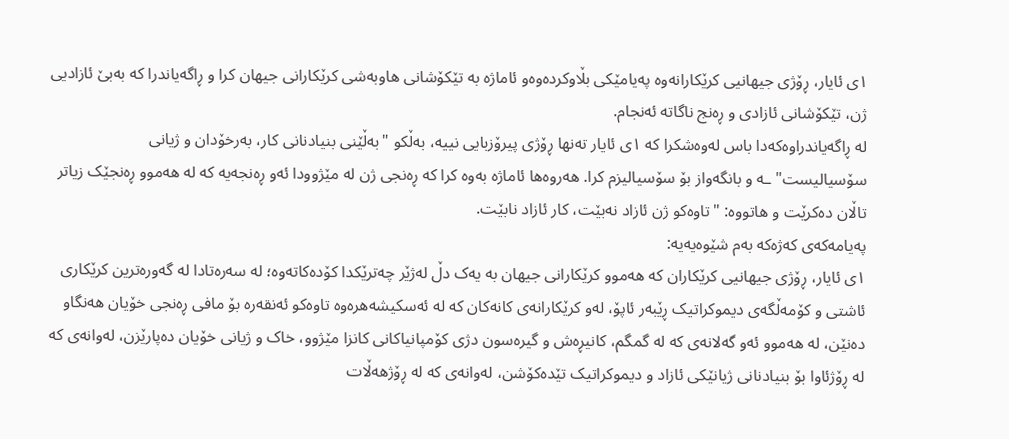١ی ئایار، ڕۆژی جیهانیی کرێکارانەوە پەیامێکی بڵاوکردەوەو ئاماژە بە تێکۆشانی هاوبەشی کرێکارانی جیهان کرا و ڕاگەیاندرا کە بەبێ ئازادیی ژن، تێکۆشانی ئازادی و ڕەنج ناگاتە ئەنجام.
لە ڕاگەیاندراوەکەدا باس لەوەشکرا کە ١ی ئایار تەنها ڕۆژی پیرۆزبایی نییە، بەڵکو "بەڵێنی بنیادنانی کار، بەرخۆدان و ژیانی سۆسیالیست"ـە و بانگەواز بۆ سۆسیالیزم کرا. هەروەها ئاماژە بەوە کرا کە ڕەنجی ژن لە مێژوودا ئەو ڕەنجەیە کە لە هەموو ڕەنجێک زیاتر تاڵان دەکرێت و هاتووە: "تاوەکو ژن ئازاد نەبێت، کار ئازاد نابێت.
پەیامەکەی کەژەکە بەم شێوەیەیە:
١ی ئایار، ڕۆژی جیهانیی کرێکاران کە هەموو کرێکارانی جیهان بە یەک دڵ لەژێر چەترێکدا کۆدەکاتەوە؛ لە سەرەتادا لە گەورەترین کرێکاری ئاشتی و کۆمەڵگەی دیموکراتیک ڕێبەر ئاپۆ، لەو کرێکارانەی کانەکان کە لە ئەسکیشەهرەوە تاوەکو ئەنقەرە بۆ مافی ڕەنجی خۆیان هەنگاو دەنێن، لە هەموو ئەو گەلانەی کە لە گمگم، کانیڕەش و گیرەسون دژی کۆمپانیاکانی کانزا مێژوو، خاک و ژیانی خۆیان دەپارێزن، لەوانەی کە لە ڕۆژئاوا بۆ بنیادنانی ژیانێکی ئازاد و دیموکراتیک تێدەکۆشن، لەوانەی کە لە ڕۆژهەڵات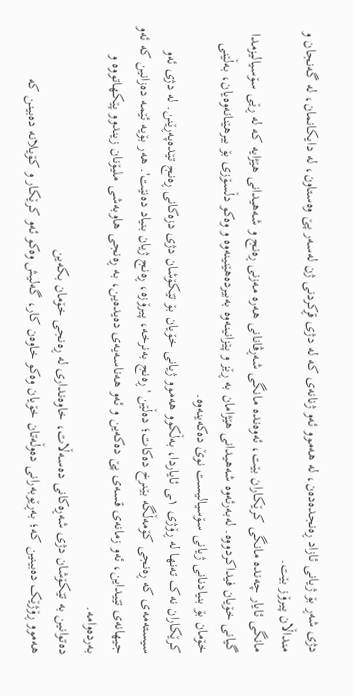دژی شەڕ بۆ ژیانی ئازاد ڕەنجدەدەن، لە هەموو ئەو ژنانەی کە لە دژی قڕکردنی ژن لەسەر پێ وەستاون، لە دایکانمان، لە گەنجان و منداڵان پیرۆز بێت.
مانگی ئایار چەندە مانگی کرێکاران بێت، ئەوەندە مانگی شەڕڤانانی هەرە مەزنی ڕەنج و شەهیدانی هێژایە کە لە ڕێی سۆسیالیزمدا گیانی خۆیان فیداکردووە. لەبەرئەوە شەهیدانی هێژامان بە ڕێز و پێزانینەوە بەبیردەهێنینەوە و وەکو دڵسۆزی بۆ بیرهێنانەوەیان، بەڵێنی خۆمان بۆ بنیادنانی ژیانی سۆسیالیست نوێ دەکەینەوە.
کرێکاران نەک تەنها لە ڕۆژی ١ـی ئایاردا، بەڵکوو هەموو ژیانی خۆیان بۆ تێکۆشان دژی دزەکانی ڕەنج تێدەپەڕێنن. لە دژی ئەو سیستەمەی کە ڕەنجی کۆمەڵگە بێنرخ دەکات؛ دەڵێن 'ڕەنج بەنرخە، پیرۆزە، ڕەنج ژیان بنیاد دەنێت'. هەر بۆیە ئێمە دەزانین کە ئەو جیهانەی تێیداین، ئەو زمانەی قسەی پێ دەکەین و ئەو هەناسەیەی دەیدەین، بە ڕەنجی هاوبەشی ملیۆنان زیندوو پێکهاتووە و بەردەوامە.
دەتوانین بە تێکۆشان دژی شەڕەکانی دەسەڵات، خاوەنداری لە ڕەنجی خۆمان بکەین
هەموو ڕۆژێک دەبینین کە؛ بەڕێوبەرانی دەوڵەتان خۆیان وەکو خاوەن کار، گەلیش وەکو ئەو کرێکار و کۆیلانە دەبینن کە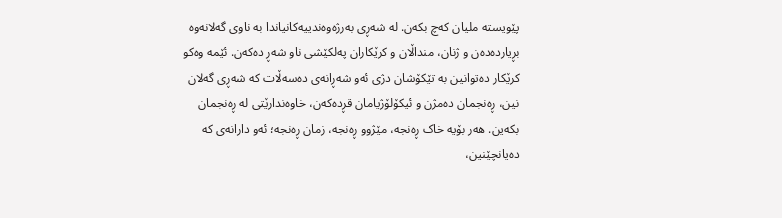پێویستە ملیان کەچ بکەن. لە شەڕی بەرژەوەندییەکانیاندا بە ناوی گەلانەوە بڕیاردەدەن و ژنان، منداڵان و کرێکاران پەلکێشی ناو شەڕ دەکەن. ئێمە وەکو کرێکار دەتوانین بە تێکۆشان دژی ئەو شەڕانەی دەسەڵات کە شەڕی گەلان نین، ڕەنجمان دەمژن و ئیکۆلۆژیامان قڕدەکەن، خاوەندارێتی لە ڕەنجمان بکەین. هەر بۆیە خاک ڕەنجە، مێژوو ڕەنجە، زمان ڕەنجە؛ ئەو دارانەی کە دەیانچێنین،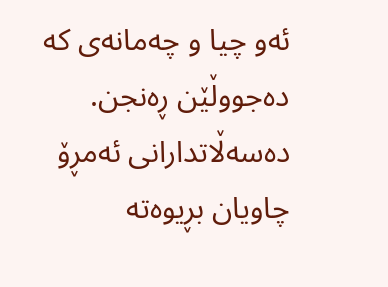ئەو چیا و چەمانەی کە دەجووڵێن ڕەنجن. دەسەڵاتدارانی ئەمڕۆ چاویان بڕیوەتە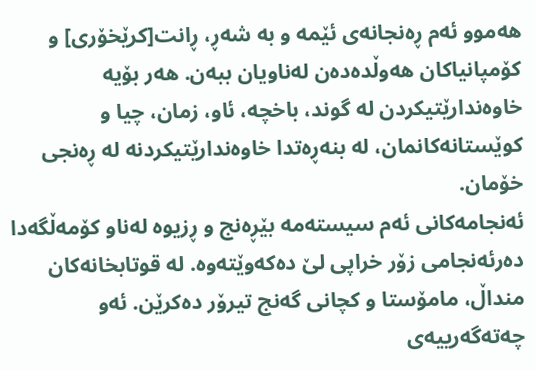هەموو ئەم ڕەنجانەی ئێمە و بە شەڕ، ڕانت[کرێخۆری] و کۆمپانیاکان هەوڵدەدەن لەناویان ببەن. هەر بۆیە خاوەندارێتیکردن لە گوند، باخچە، ئاو، زمان، چیا و کوێستانەکانمان، لە بنەڕەتدا خاوەندارێتیکردنە لە ڕەنجی خۆمان.
ئەنجامەکانی ئەم سیستەمە بێڕەنج و ڕزیوە لەناو کۆمەڵگەدا دەرئەنجامی زۆر خراپی لێ دەکەوێتەوە. لە قوتابخانەکان منداڵ، مامۆستا و کچانی گەنج تیرۆر دەکرێن. ئەو چەتەگەرییەی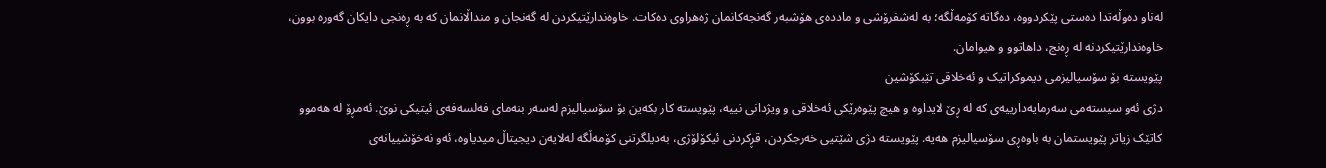لەناو دەوڵەتدا دەستی پێکردووە، دەگاتە کۆمەڵگە؛ بە لەشفرۆشی و ماددەی هۆشبەر گەنجەکانمان ژەهراوی دەکات. خاوەندارێتیکردن لە گەنجان و منداڵانمان کە بە ڕەنجی دایکان گەورە بوون، خاوەندارێتیکردنە لە ڕەنج، داهاتوو و هیوامان.
پێویستە بۆ سۆسیالیزمی دیموکراتیک و ئەخلاقی تێبکۆشین
دژی ئەو سیستەمی سەرمایەدارییەی کە لە ڕێ لایداوە و هیچ پێوەرێکی ئەخلاقی و ویژدانی نییە، پێویستە کار بکەین بۆ سۆسیالیزم لەسەر بنەمای فەلسەفەی ئیتیکی نوێ. ئەمڕۆ لە هەموو کاتێک زیاتر پێویستمان بە باوەڕی سۆسیالیزم هەیە. پێویستە دژی شێتیی خەرجکردن، قڕکردنی ئیکۆلۆژی، بەدیلگرتنی کۆمەڵگە لەلایەن دیجیتاڵ میدیاوە، ئەو نەخۆشییانەی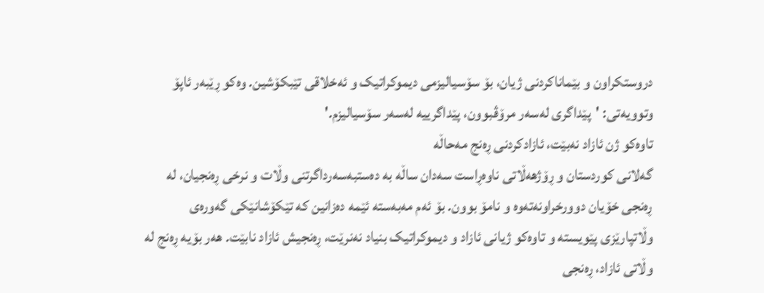دروستکراون و بێماناکردنی ژیان، بۆ سۆسیالیزمی دیموکراتیک و ئەخلاقی تێبکۆشین. وەکو ڕێبەر ئاپۆ وتوویەتی: 'پێداگری لەسەر مرۆڤبوون، پێداگرییە لەسەر سۆسیالیزم.'
تاوەکو ژن ئازاد نەبێت، ئازادکردنی ڕەنج مەحاڵە
گەلانی کوردستان و ڕۆژهەڵاتی ناوەڕاست سەدان ساڵە بە دەستبەسەرداگرتنی وڵات و نرخی ڕەنجیان، لە ڕەنجی خۆیان دوورخراونەتەوە و نامۆ بوون. بۆ ئەم مەبەستە ئێمە دەزانین کە تێکۆشانێکی گەورەی وڵاتپارێزی پێویستە و تاوەکو ژیانی ئازاد و دیموکراتیک بنیاد نەنرێت، ڕەنجیش ئازاد نابێت. هەر بۆیە ڕەنج لە وڵاتی ئازاد، ڕەنجی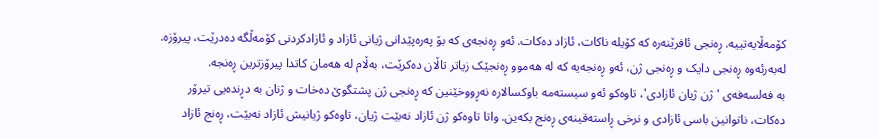کۆمەڵایەتییە. ڕەنجی ئافرێنەرە کە کۆیلە ناکات، ئازاد دەکات. ئەو ڕەنجەی کە بۆ پەرەپێدانی ژیانی ئازاد و ئازادکردنی کۆمەڵگە دەدرێت، پیرۆزە. لەبەرئەوە ڕەنجی دایک و ڕەنجی ژن، ئەو ڕەنجەیە کە لە هەموو ڕەنجێک زیاتر تاڵان دەکرێت، بەڵام لە هەمان کاتدا پیرۆزترین ڕەنجە.
بە فەلسەفەی 'ژن ژیان ئازادی'، تاوەکو ئەو سیستەمە باوکسالارە نەڕووخێنین کە ڕەنجی ژن پشتگوێ دەخات و ژنان بە دڕندەیی تیرۆر دەکات، ناتوانین باسی ئازادی و نرخی ڕاستەقینەی ڕەنج بکەین. واتا تاوەکو ژن ئازاد نەبێت ژیان، تاوەکو ژیانیش ئازاد نەبێت، ڕەنج ئازاد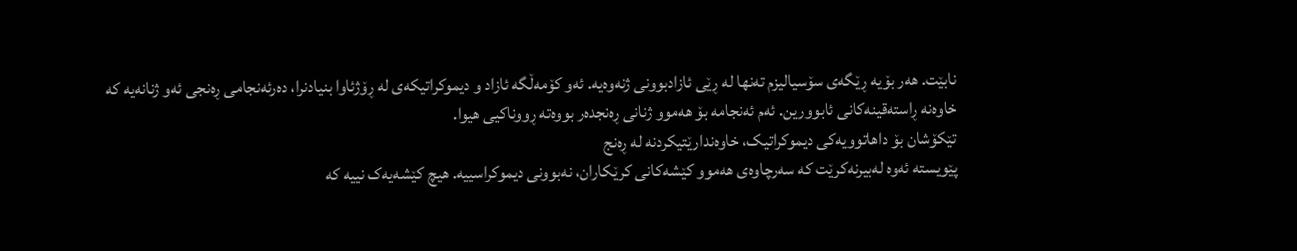نابێت. هەر بۆیە ڕێگەی سۆسیالیزم تەنها لە ڕێی ئازادبوونی ژنەوەیە. ئەو کۆمەڵگە ئازاد و دیموکراتیکەی لە ڕۆژئاوا بنیادنرا، دەرئەنجامی ڕەنجی ئەو ژنانەیە کە خاوەنە ڕاستەقینەکانی ئابوورین. ئەم ئەنجامە بۆ هەموو ژنانی ڕەنجدەر بووەتە ڕووناکیی هیوا.
تێکۆشان بۆ داهاتوویەکی دیموکراتیک، خاوەندارێتیکردنە لە ڕەنج
پێویستە ئەوە لەبیرنەکرێت کە سەرچاوەی هەموو کێشەکانی کرێکاران، نەبوونی دیموکراسییە. هیچ کێشەیەک نییە کە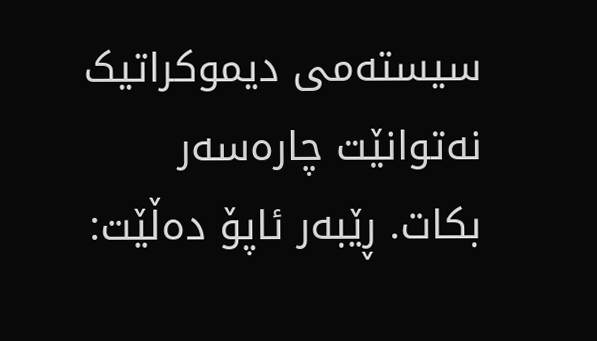سیستەمی دیموکراتیک نەتوانێت چارەسەر بکات. ڕێبەر ئاپۆ دەڵێت: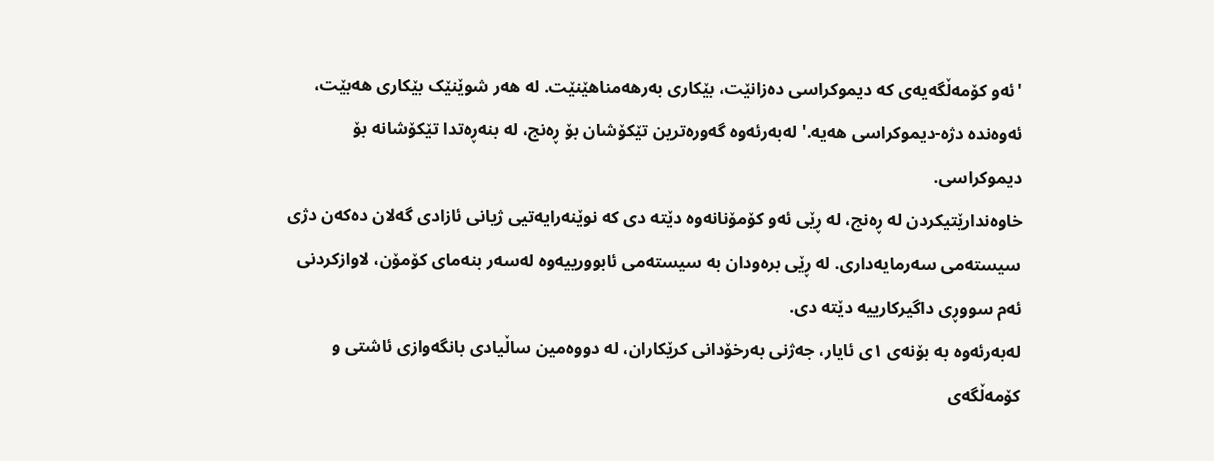'ئەو کۆمەڵگەیەی کە دیموکراسی دەزانێت، بێکاری بەرهەمناهێنێت. لە هەر شوێنێک بێکاری هەبێت، ئەوەندە دژە-دیموکراسی هەیە.' لەبەرئەوە گەورەترین تێکۆشان بۆ ڕەنج، لە بنەڕەتدا تێکۆشانە بۆ دیموکراسی.
خاوەندارێتیکردن لە ڕەنج، لە ڕێی ئەو کۆمۆنانەوە دێتە دی کە نوێنەرایەتیی ژیانی ئازادی گەلان دەکەن دژی سیستەمی سەرمایەداری. لە ڕێی برەودان بە سیستەمی ئابوورییەوە لەسەر بنەمای کۆمۆن، لاوازکردنی ئەم سووڕی داگیرکارییە دێتە دی.
لەبەرئەوە بە بۆنەی ١ی ئایار، جەژنی بەرخۆدانی کرێکاران، لە دووەمین ساڵیادی بانگەوازی ئاشتی و کۆمەڵگەی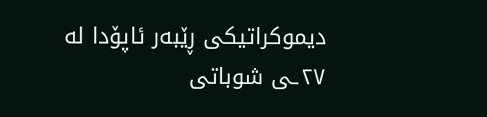دیموکراتیکی ڕێبەر ئاپۆدا لە ٢٧ـی شوباتی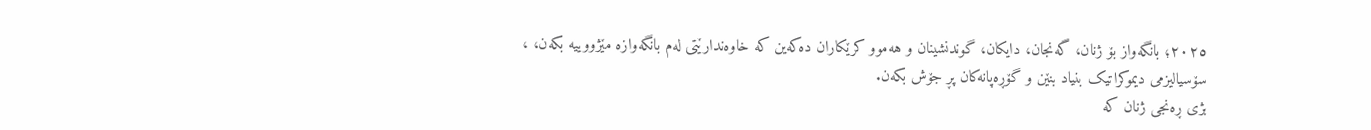٢٠٢٥؛ بانگەواز بۆ ژنان، گەنجان، دایکان، گوندنشینان و هەموو کرێکاران دەکەین کە خاوەندارێتی لەم بانگەوازە مێژووییە بکەن، ، سۆسیالیزمی دیموکراتیک بنیاد بنێن و گۆڕەپانەکان پڕ جۆش بکەن.
بژی ڕەنجی ژنان کە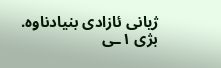ژیانی ئازادی بنیادناوە. بژی ١ـی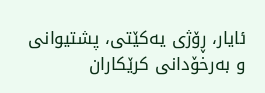ئایار، ڕۆژی یەکێتی، پشتیوانی و بەرخۆدانی کرێکاران